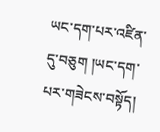ཡང་དག་པར་འཛིན་དུ་བཅུག །ཡང་དག་པར་གཟེངས་བསྟོད།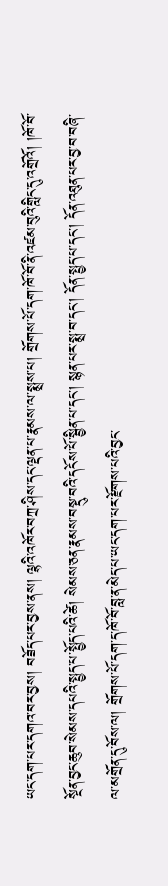ཡང་དག་པར་དགའ་བར་བྱས། བཟོད་པར་བྱས་ནས། ལྷའི་འཁོར་བཀྲ་ཤིས་དང་ལྡན་པ་རྣམས་ལ་སྨྲས་པ། གྲོགས་པོ་དག་ཁོ་བོ་ནི་འཛམ་བུའི་གླིང་དུ་འགྲོའོ། །ཁོ་བོ་སྔོན་བྱང་ཆུབ་སེམས་དཔའི་སྤྱད་པ་སྤྱོད་པའི་ཚེ། སེམས་ཅན་རྣམས་བསྡུ་བའི་དངོས་པོ་སྦྱིན་པ་དང་། སྙན་པར་སྨྲ་བ་དང་། དོན་སྤྱད་པ་དང་། དོན་འཐུན་པར་བྱ་བ་བཞི་ལ་མགྲོན་དུ་བོས་ལ། གྲོགས་པོ་དག་ད་ཁོ་བོ་བླ་ན་མེད་པ་ཡང་དག་པར་རྫོགས་པའི་བྱང་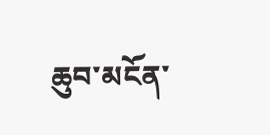ཆུབ་མངོན་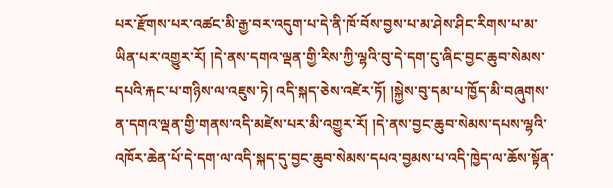པར་རྫོགས་པར་འཚང་མི་རྒྱ་བར་འདུག་པ་དེ་ནི་ཁོ་བོས་བྱས་པ་མ་ཤེས་ཤིང་རིགས་པ་མ་ཡིན་པར་འགྱུར་རོ། །དེ་ནས་དགའ་ལྡན་གྱི་རིས་ཀྱི་ལྷའི་བུ་དེ་དག་ངུ་ཞིང་བྱང་ཆུབ་སེམས་དཔའི་རྐང་པ་གཉིས་ལ་འཇུས་ཏེ། འདི་སྐད་ཅེས་འཛེར་ཏོ། །སྐྱེས་བུ་དམ་པ་ཁྱོད་མི་བཞུགས་ན་དགའ་ལྡན་གྱི་གནས་འདི་མཛེས་པར་མི་འགྱུར་རོ། །དེ་ནས་བྱང་ཆུབ་སེམས་དཔས་ལྷའི་འཁོར་ཆེན་པོ་དེ་དག་ལ་འདི་སྐད་དུ་བྱང་ཆུབ་སེམས་དཔའ་བྱམས་པ་འདི་ཁྱེད་ལ་ཆོས་སྟོན་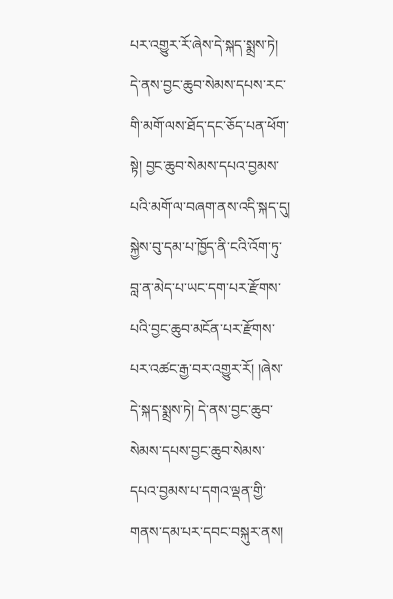པར་འགྱུར་རོ་ཞེས་དེ་སྐད་སྨྲས་ཏེ། དེ་ནས་བྱང་ཆུབ་སེམས་དཔས་རང་གི་མགོ་ལས་ཐོད་དང་ཅོད་པན་ཕོག་སྟེ། བྱང་ཆུབ་སེམས་དཔའ་བྱམས་པའི་མགོ་ལ་བཞག་ནས་འདི་སྐད་དུ། སྐྱེས་བུ་དམ་པ་ཁྱོད་ནི་ངའི་འོག་ཏུ་བླ་ན་མེད་པ་ཡང་དག་པར་རྫོགས་པའི་བྱང་ཆུབ་མངོན་པར་རྫོགས་པར་འཚང་རྒྱ་བར་འགྱུར་རོ། །ཞེས་དེ་སྐད་སྨྲས་ཏེ། དེ་ནས་བྱང་ཆུབ་སེམས་དཔས་བྱང་ཆུབ་སེམས་དཔའ་བྱམས་པ་དགའ་ལྡན་གྱི་གནས་དམ་པར་དབང་བསྐུར་ནས།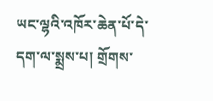ཡང་ལྷའི་འཁོར་ཆེན་པོ་དེ་དག་ལ་སྨྲས་པ། གྲོགས་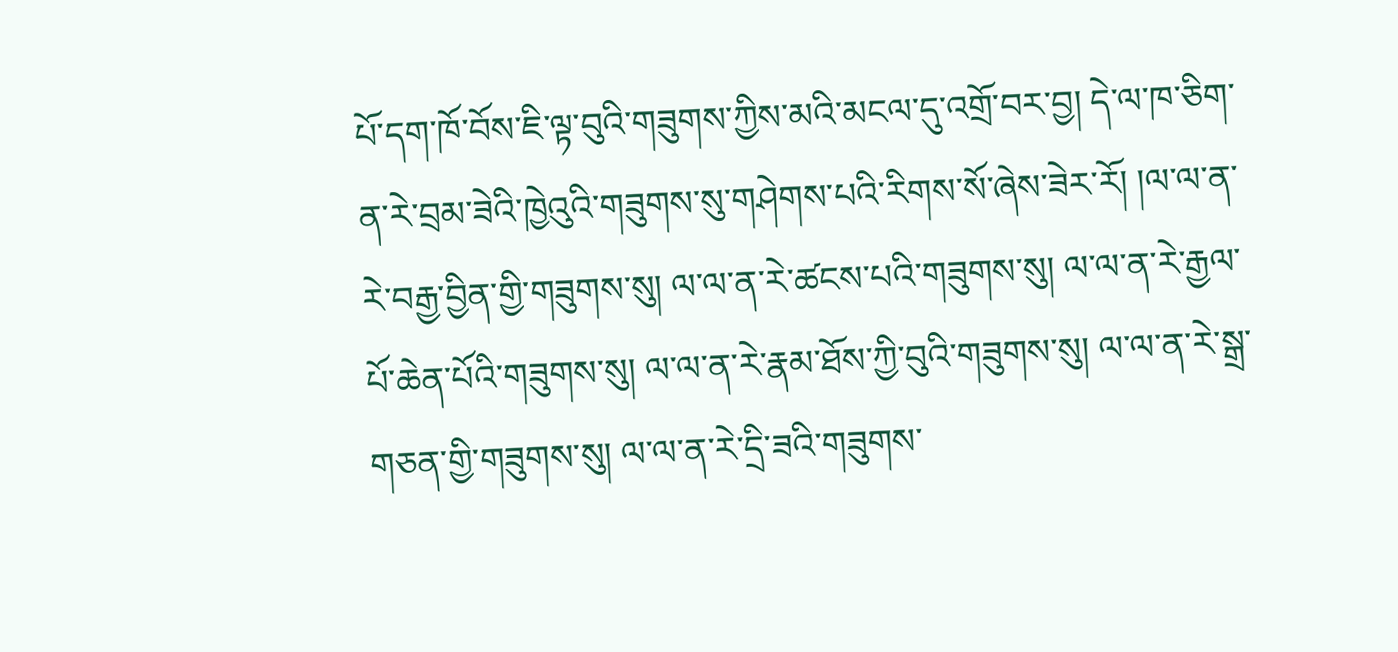པོ་དག་ཁོ་བོས་ཇི་ལྟ་བུའི་གཟུགས་ཀྱིས་མའི་མངལ་དུ་འགྲོ་བར་བྱ། དེ་ལ་ཁ་ཅིག་ན་རེ་བྲམ་ཟེའི་ཁྱེའུའི་གཟུགས་སུ་གཤེགས་པའི་རིགས་སོ་ཞེས་ཟེར་རོ། །ལ་ལ་ན་རེ་བརྒྱ་བྱིན་གྱི་གཟུགས་སུ། ལ་ལ་ན་རེ་ཚངས་པའི་གཟུགས་སུ། ལ་ལ་ན་རེ་རྒྱལ་པོ་ཆེན་པོའི་གཟུགས་སུ། ལ་ལ་ན་རེ་རྣམ་ཐོས་ཀྱི་བུའི་གཟུགས་སུ། ལ་ལ་ན་རེ་སྒྲ་གཅན་གྱི་གཟུགས་སུ། ལ་ལ་ན་རེ་དྲི་ཟའི་གཟུགས་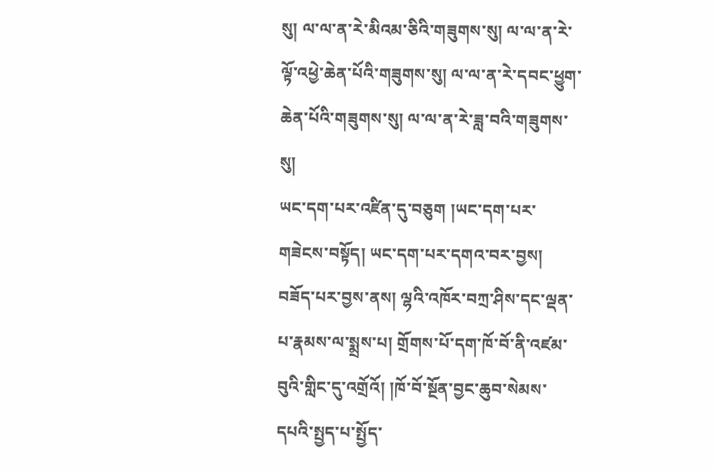སུ། ལ་ལ་ན་རེ་མིའམ་ཅིའི་གཟུགས་སུ། ལ་ལ་ན་རེ་ལྟོ་འཕྱེ་ཆེན་པོའི་གཟུགས་སུ། ལ་ལ་ན་རེ་དབང་ཕྱུག་ཆེན་པོའི་གཟུགས་སུ། ལ་ལ་ན་རེ་ཟླ་བའི་གཟུགས་སུ།
ཡང་དག་པར་འཛིན་དུ་བཅུག །ཡང་དག་པར་གཟེངས་བསྟོད། ཡང་དག་པར་དགའ་བར་བྱས། བཟོད་པར་བྱས་ནས། ལྷའི་འཁོར་བཀྲ་ཤིས་དང་ལྡན་པ་རྣམས་ལ་སྨྲས་པ། གྲོགས་པོ་དག་ཁོ་བོ་ནི་འཛམ་བུའི་གླིང་དུ་འགྲོའོ། །ཁོ་བོ་སྔོན་བྱང་ཆུབ་སེམས་དཔའི་སྤྱད་པ་སྤྱོད་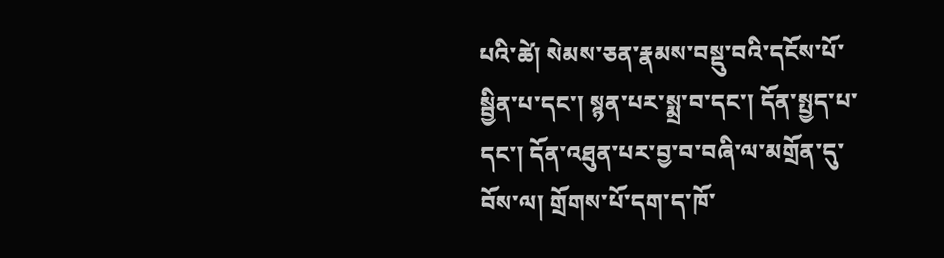པའི་ཚེ། སེམས་ཅན་རྣམས་བསྡུ་བའི་དངོས་པོ་སྦྱིན་པ་དང་། སྙན་པར་སྨྲ་བ་དང་། དོན་སྤྱད་པ་དང་། དོན་འཐུན་པར་བྱ་བ་བཞི་ལ་མགྲོན་དུ་བོས་ལ། གྲོགས་པོ་དག་ད་ཁོ་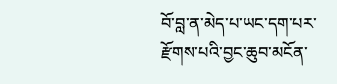བོ་བླ་ན་མེད་པ་ཡང་དག་པར་རྫོགས་པའི་བྱང་ཆུབ་མངོན་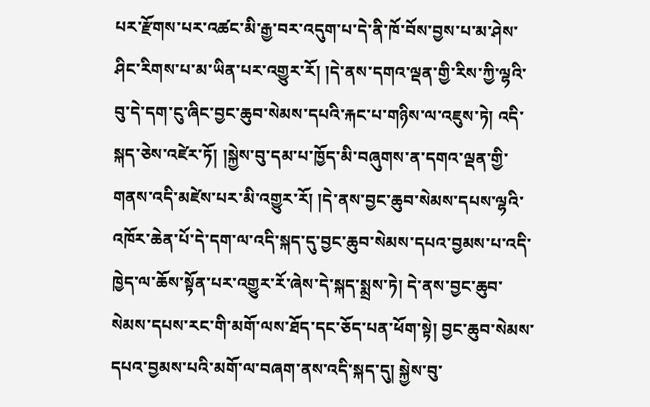པར་རྫོགས་པར་འཚང་མི་རྒྱ་བར་འདུག་པ་དེ་ནི་ཁོ་བོས་བྱས་པ་མ་ཤེས་ཤིང་རིགས་པ་མ་ཡིན་པར་འགྱུར་རོ། །དེ་ནས་དགའ་ལྡན་གྱི་རིས་ཀྱི་ལྷའི་བུ་དེ་དག་ངུ་ཞིང་བྱང་ཆུབ་སེམས་དཔའི་རྐང་པ་གཉིས་ལ་འཇུས་ཏེ། འདི་སྐད་ཅེས་འཛེར་ཏོ། །སྐྱེས་བུ་དམ་པ་ཁྱོད་མི་བཞུགས་ན་དགའ་ལྡན་གྱི་གནས་འདི་མཛེས་པར་མི་འགྱུར་རོ། །དེ་ནས་བྱང་ཆུབ་སེམས་དཔས་ལྷའི་འཁོར་ཆེན་པོ་དེ་དག་ལ་འདི་སྐད་དུ་བྱང་ཆུབ་སེམས་དཔའ་བྱམས་པ་འདི་ཁྱེད་ལ་ཆོས་སྟོན་པར་འགྱུར་རོ་ཞེས་དེ་སྐད་སྨྲས་ཏེ། དེ་ནས་བྱང་ཆུབ་སེམས་དཔས་རང་གི་མགོ་ལས་ཐོད་དང་ཅོད་པན་ཕོག་སྟེ། བྱང་ཆུབ་སེམས་དཔའ་བྱམས་པའི་མགོ་ལ་བཞག་ནས་འདི་སྐད་དུ། སྐྱེས་བུ་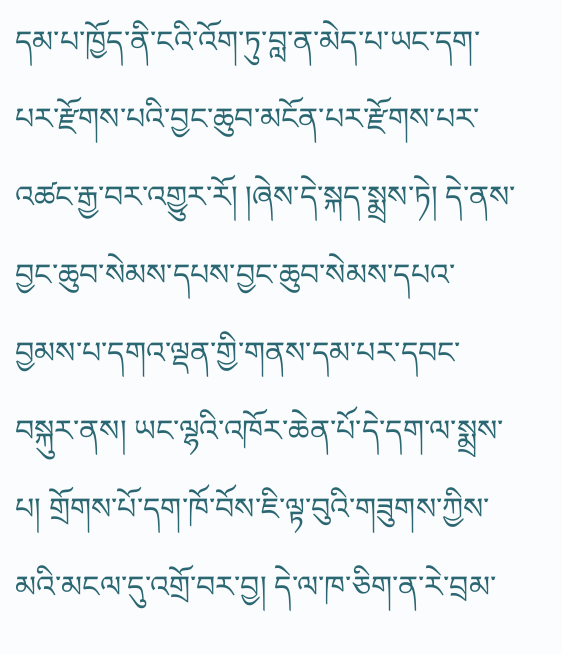དམ་པ་ཁྱོད་ནི་ངའི་འོག་ཏུ་བླ་ན་མེད་པ་ཡང་དག་པར་རྫོགས་པའི་བྱང་ཆུབ་མངོན་པར་རྫོགས་པར་འཚང་རྒྱ་བར་འགྱུར་རོ། །ཞེས་དེ་སྐད་སྨྲས་ཏེ། དེ་ནས་བྱང་ཆུབ་སེམས་དཔས་བྱང་ཆུབ་སེམས་དཔའ་བྱམས་པ་དགའ་ལྡན་གྱི་གནས་དམ་པར་དབང་བསྐུར་ནས། ཡང་ལྷའི་འཁོར་ཆེན་པོ་དེ་དག་ལ་སྨྲས་པ། གྲོགས་པོ་དག་ཁོ་བོས་ཇི་ལྟ་བུའི་གཟུགས་ཀྱིས་མའི་མངལ་དུ་འགྲོ་བར་བྱ། དེ་ལ་ཁ་ཅིག་ན་རེ་བྲམ་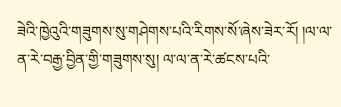ཟེའི་ཁྱེའུའི་གཟུགས་སུ་གཤེགས་པའི་རིགས་སོ་ཞེས་ཟེར་རོ། །ལ་ལ་ན་རེ་བརྒྱ་བྱིན་གྱི་གཟུགས་སུ། ལ་ལ་ན་རེ་ཚངས་པའི་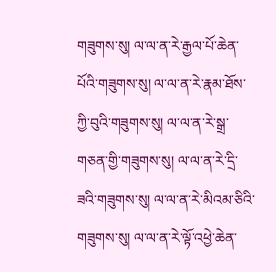གཟུགས་སུ། ལ་ལ་ན་རེ་རྒྱལ་པོ་ཆེན་པོའི་གཟུགས་སུ། ལ་ལ་ན་རེ་རྣམ་ཐོས་ཀྱི་བུའི་གཟུགས་སུ། ལ་ལ་ན་རེ་སྒྲ་གཅན་གྱི་གཟུགས་སུ། ལ་ལ་ན་རེ་དྲི་ཟའི་གཟུགས་སུ། ལ་ལ་ན་རེ་མིའམ་ཅིའི་གཟུགས་སུ། ལ་ལ་ན་རེ་ལྟོ་འཕྱེ་ཆེན་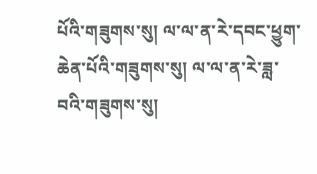པོའི་གཟུགས་སུ། ལ་ལ་ན་རེ་དབང་ཕྱུག་ཆེན་པོའི་གཟུགས་སུ། ལ་ལ་ན་རེ་ཟླ་བའི་གཟུགས་སུ།